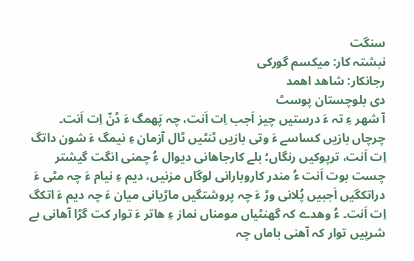سنگت
نبشتہ کار: میکسم گورکی
رجانکار: شاھد اھمد
دی بلوچستان پوسٹ
آ شھر ءِ تہ ءَ درستیں چیز اَجب اِت اَنت، چہ پَھمگ ءَ ڈنّ اِت اَنت۔ چرچاں بازیں کساسے ءَ وتی بازیں ٹنٹیں ٹال آزمان ءِ نیمگ ءَ شون داتگ اِت اَنت، ترپوکیں رنگاں؛ بلے کارجاھانی دیوال ءُ چمنی انگت گیشتر چست بوت اَنت ءُ مندر کاروبارانی لوگاں مزنیں، دیم ءِ نیام ءَ چہ مٹی ءَ دراتکگیں اَجبیں پُلانی وڑ ءَ چہ پروشتگیں ماڑیانی میان ءَ چہ دیم ءَ اتکگ اِت اَنت۔ ءُ وھدے کہ گھنٹیاں مومناں نماز ءِ ھاتر ءَ توار کت گڑا آھانی بے شرپیں توار کہ آھنی باماں چہ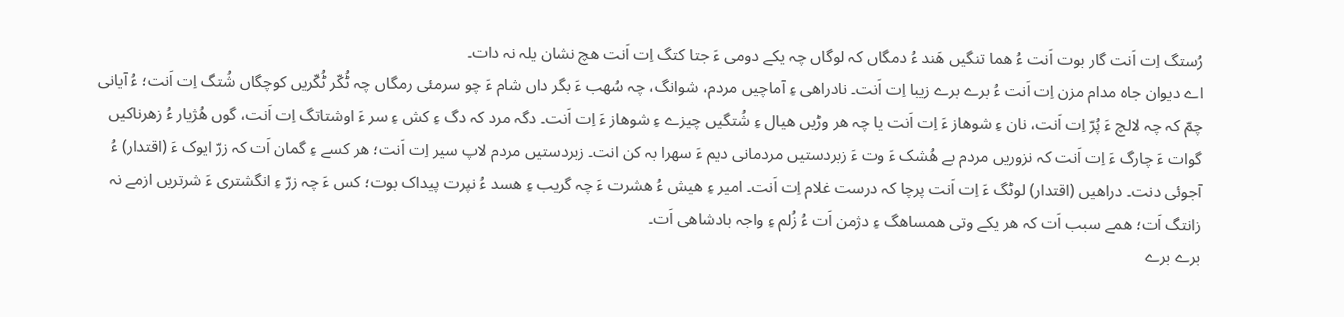رُستگ اِت اَنت گار بوت اَنت ءُ ھما تنگیں ھَند ءُ دمگاں کہ لوگاں چہ یکے دومی ءَ جتا کتگ اِت اَنت ھچ نشان یلہ نہ دات۔
اے دیوان جاہ مدام مزن اِت اَنت ءُ برے برے زیبا اِت اَنت۔ نادراھی ءِ آماچیں مردم، شوانگ، چہ سُھب ءَ بگر داں شام ءَ چو سرمئی رمگاں چہ ٹُکّر ٹُکّریں کوچگاں شُتگ اِت اَنت؛ ءُ آیانی چمّ کہ چہ لالچ ءَ پُرّ اِت اَنت، نان ءِ شوھاز ءَ اِت اَنت یا چہ ھر وڑیں ھیال ءِ شُتگیں چیزے ءِ شوھاز ءَ اِت اَنت۔ دگہ مرد کہ دگ ءِ کش ءِ سر ءَ اوشتاتگ اِت اَنت، گوں ھُژیار ءُ زھرناکیں گوات ءَ چارگ ءَ اِت اَنت کہ نزوریں مردم بے ھُشک ءَ وت ءَ زبردستیں مردمانی دیم ءَ سھرا بہ کن انت۔ زبردستیں مردم لاپ سیر اِت اَنت؛ ھر کسے ءِ گمان اَت کہ زرّ ایوک ءَ (اقتدار) ءُ آجوئی دنت۔ دراھیں (اقتدار) لوٹگ ءَ اِت اَنت پرچا کہ درست غلام اِت اَنت۔ امیر ءِ ھیش ءُ ھشرت ءَ چہ گریب ءِ ھسد ءُ نپرت پیداک بوت؛ کس ءَ چہ زرّ ءِ انگشتری ءَ شرتریں ازمے نہ زانتگ اَت؛ ھمے سبب اَت کہ ھر یکے وتی ھمساھگ ءِ دژمن اَت ءُ زُلم ءِ واجہ بادشاھی اَت۔
برے برے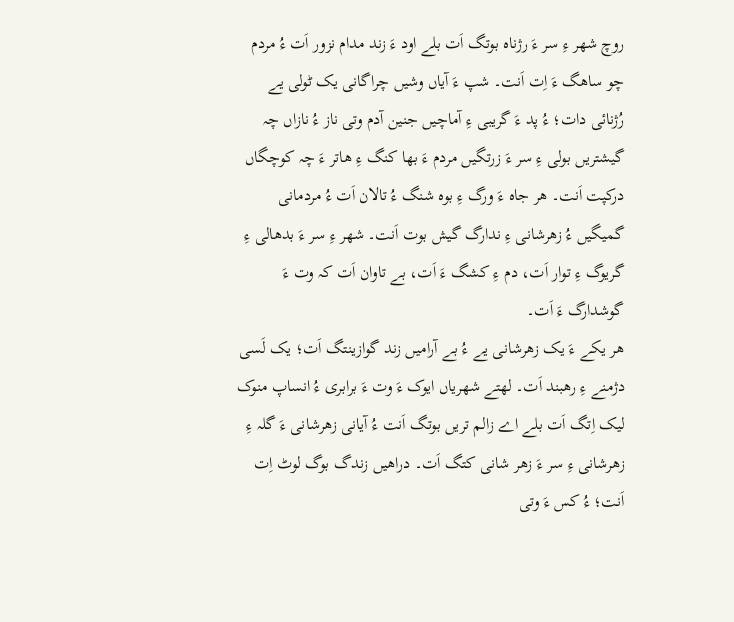روچ شھر ءِ سر ءَ رژناہ بوتگ اَت بلے اود ءَ زند مدام نزور اَت ءُ مردم چو ساھگ ءَ اِت اَنت۔ شپ ءَ آیاں وشیں چراگانی یک ٹولی یے رُژنائی دات؛ ءُ پد ءَ گریبی ءِ آماچیں جنین آدم وتی ناز ءُ نازاں چہ گیشتریں بولی ءِ سر ءَ زرتگیں مردم ءَ بھا کنگ ءِ ھاتر ءَ چہ کوچگاں درکپت اَنت۔ ھر جاہ ءَ ورگ ءِ بوہ شنگ ءُ تالان اَت ءُ مردمانی گمیگیں ءُ زھرشانی ءِ ندارگ گیش بوت اَنت۔ شھر ءِ سر ءَ بدھالی ءِ گریوگ ءِ توار اَت، دم ءِ کشگ ءَ اَت، بے تاوان اَت کہ وت ءَ گوشدارگ ءَ اَت۔
ھر یکے ءَ یک زھرشانی یے ءُ بے آرامیں زند گوازینتگ اَت؛ یک لَسی دژمنے ءِ رھبند اَت۔ لھتے شھریاں ایوک ءَ وت ءَ برابری ءُ انساپ منوک لیک اِتگ اَت بلے اے زالم تریں بوتگ اَنت ءُ آیانی زھرشانی ءَ گلہ ءِ زھرشانی ءِ سر ءَ زھر شانی کتگ اَت۔ دراھیں زندگ بوگ لوٹ اِت اَنت؛ ءُ کس ءَ وتی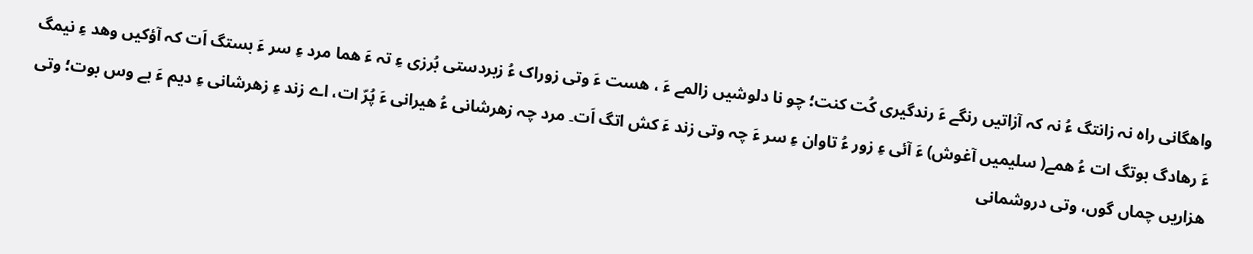واھگانی راہ نہ زانتگ ءُ نہ کہ آزاتیں رنگے ءَ رندگیری کُت کنت؛ چو نا دلوشیں زالمے ءَ ، ھست ءَ وتی زوراک ءُ زبردستی بُرزی ءِ تہ ءَ ھما مرد ءِ سر ءَ بستگ اَت کہ آؤکیں وھد ءِ نیمگ ءَ رھادگ بوتگ ات ءُ ھمے( سلیمیں آغوش) ءَ آئی ءِ زور ءُ تاوان ءِ سر ءَ چہ وتی زند ءَ کش اتگ اَت۔ مرد چہ زھرشانی ءُ ھیرانی ءَ پُرّ ات، اے زند ءِ زھرشانی ءِ دیم ءَ بے وس بوت؛ وتی ھزاریں چماں گوں، وتی دروشمانی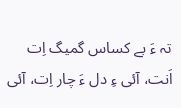تہ ءَ بے کساس گمیگ اِت اَنت، آئی ءِ دل ءَ چار اِت، آئی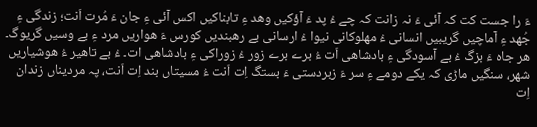ءَ را جست کت کہ آئی ءَ نہ زانت کہ چے ءُ پد ءَ آؤکیں وھد ءِ تابناکیں اکس آئی ءِ جان ءَ مُرت اَنت؛ زندگی ءِ جُھد ءِ آماچیں گریبیں انسانی ءُ مھلوکانی نیوا ءُ ارسانی بے رھبندیں کورس ءَ ھواریں مرد ءِ بے وسیں گریوگ۔
ھر جاہ ءَ بزگ ءُ بے آسودگی ءِ بادشاھی اَت ءُ برے برے زور ءُ زوراکی ءِ بادشاھی ات۔ ءُ بے تاھیر ءُ ھوشیاریں شھر، سنگیں ماڑی کہ یکے دومے ءِ سر ءَ زبردستی ءَ بستگ اِت اَنت ءُ مسیتاں بند اِت اَنت، پہ مردیناں زندان اِت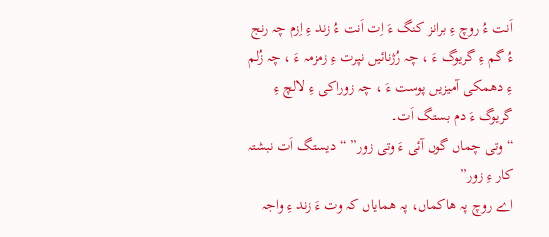اَنت ءُ روچ ءِ برانز کنگ ءَ اِت اَنت ءُ زند ءِ اِزم چہ رنج ءُ گم ءِ گریوگ ءَ ، چہ رُژنائیں نپرت ءِ زمزمہ ءَ ، چہ زُلم ءِ دھمکی آمیزیں پوست ءَ ، چہ زوراکی ءِ لالچ ءِ گریوگ ءَ دم بستگ اَت۔
“وتی چماں گوں آئی ءَ وتی زور” “دیستگ اَت نبشتہ کار ءِ زور”
اے روچ پہ ھاکماں، پہ ھمایاں کہ وت ءَ زند ءِ واجہ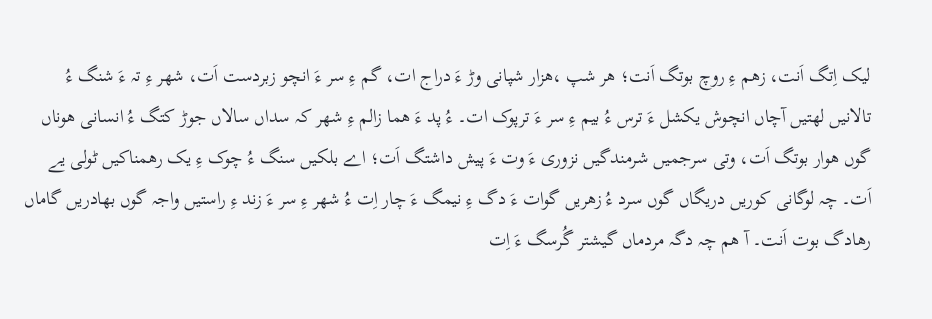لیک اِتگ اَنت، زھم ءِ روچ بوتگ اَنت؛ ھر شپ ،ھزار شپانی وڑ ءَ دراج ات، گم ءِ سر ءَ انچو زبردست اَت، شھر ءِ تہ ءَ شنگ ءُ تالانیں لھتیں آچاں انچوش یکشل ءَ ترس ءُ بیم ءِ سر ءَ ترپوک ات۔ ءُ پد ءَ ھما زالم ءِ شھر کہ سداں سالاں جوڑ کتگ ءُ انسانی ھوناں گوں ھوار بوتگ اَت، وتی سرجمیں شرمندگیں نزوری ءَ وت ءَ پیش داشتگ اَت؛ اے بلکیں سنگ ءُ چوک ءِ یک رھمناکیں ٹولی یے اَت۔ چہ لوگانی کوریں دریگاں گوں سرد ءُ زھریں گوات ءَ دگ ءِ نیمگ ءَ چار اِت ءُ شھر ءِ سر ءَ زند ءِ راستیں واجہ گوں بھادریں گاماں رھادگ بوت اَنت۔ آ ھم چہ دگہ مردماں گیشتر گُرسگ ءَ اِت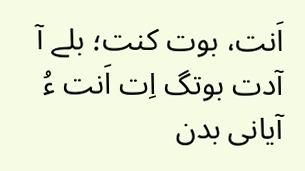اَنت، بوت کنت؛ بلے آ آدت بوتگ اِت اَنت ءُ آیانی بدن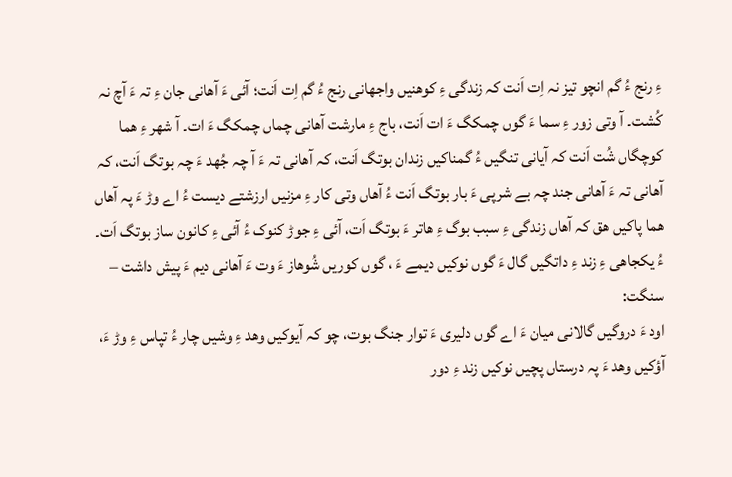ءِ رنج ءُ گم انچو تیز نہ اِت اَنت کہ زندگی ءِ کوھنیں واجھانی رنج ءُ گم اِت اَنت؛ آئی ءَ آھانی جان ءِ تہ ءَ آچ نہ کُشت۔ آ وتی زور ءِ سما ءَ گوں چمکگ ءَ ات اَنت، باج ءِ مارشت آھانی چماں چمکگ ءَ ات۔ آ شھر ءِ ھما کوچگاں شُت اَنت کہ آیانی تنگیں ءُ گمناکیں زندان بوتگ اَنت، کہ آھانی تہ ءَ آ چہ جُھد ءَ چہ بوتگ اَنت، کہ آھانی تہ ءَ آھانی جند چہ بے شرپی ءَ بار بوتگ اَنت ءُ آھاں وتی کار ءِ مزنیں ارزشتے دیست ءُ اے وڑ ءَ پہ آھاں ھما پاکیں ھق کہ آھاں زندگی ءِ سبب بوگ ءِ ھاتر ءَ بوتگ اَت، آئی ءِ جوڑ کنوک ءُ آئی ءِ کانون ساز بوتگ اَت۔
ءُ یکجاھی ءِ زند ءِ داتگیں گال ءَ گوں نوکیں دیمے ءَ ، گوں کوریں شُوھاز ءَ وت ءَ آھانی دیم ءَ پیش داشت –
سنگت:
اود ءَ دروگیں گالانی میان ءَ اے گوں دلیری ءَ توار جنگ بوت، چو کہ آیوکیں وھد ءِ وشیں چار ءُ تپاس ءِ وڑ ءَ، آؤکیں وھد ءَ پہ درستاں پچیں نوکیں زند ءِ دور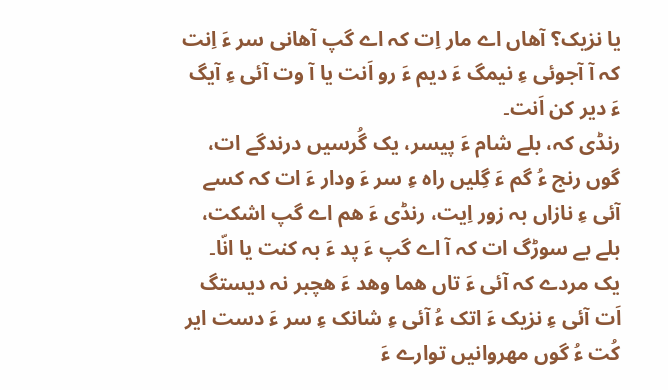یا نزیک؟ آھاں اے مار اِت کہ اے گپ آھانی سر ءَ اِنت کہ آ آجوئی ءِ نیمگ ءَ دیم ءَ رو اَنت یا آ وت آئی ءِ آیگ ءَ دیر کن اَنت۔
رنڈی کہ، بلے شام ءَ پیسر، یک گُرسیں درندگے ات، گوں رنج ءُ گم ءَ گِلیں راہ ءِ سر ءَ ودار ءَ ات کہ کسے آئی ءِ نازاں بہ زور اِیت، رنڈی ءَ ھم اے گپ اشکت، بلے بے سوڑگ ات کہ آ اے گپ ءَ پد ءَ بہ کنت یا انّا۔ یک مردے کہ آئی ءَ تاں ھما وھد ءَ ھچبر نہ دیستگ اَت آئی ءِ نزیک ءَ اتک ءُ آئی ءِ شانک ءِ سر ءَ دست ایر کُت ءُ گوں مھروانیں توارے ءَ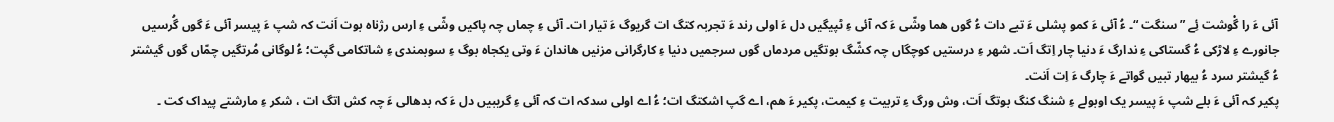آئی ءَ را گْوشت ئِے ” سنگت “۔ ءُ آئی ءَ کمو پشلی ءَ تبے دات ءُ گوں ھما وشّی ءَ کہ آئی ءِ ٹپیگیں دل ءَ اولی رند ءَ تجربہ کتگ ات گریوگ ءَ تیار ات۔ آئی ءِ چماں چہ پاکیں وشّی ءِ ارس رژناہ بوت اَنت کہ شپ ءَ پیسر آئی ءَ گوں گُرسیں جانورے ءِ لاڑکی ءُ گستاکی ءِ ندارگ ءَ دنیا چار اِتگ اَت۔ شھر ءِ درستیں کوچگاں چہ کشّگ بوتگیں مردماں گوں سرجمیں دنیا ءِ کارگرانی مزنیں ھاندان ءَ وتی یکجاہ بوگ ءِ سوبمندی ءِ شاتکامی گپت؛ ءُ لوگانی مُرتگیں چمّاں گوں گیشتر ءُ گیشتر سرد ءُ بیھار تبیں گواتے ءَ چارگ ءَ اِت اَنت۔
پکیر کہ آئی ءَ بلے شپ ءَ پیسر یک اوبولے ءِ شنگ کنگ بوتگ اَت، وش ورگ ءِ تربیت ءِ کیمت، پکیر ءَ ھم، اے گپ اشکتگ ات؛ ءُ اے اولی سدکہ ات کہ آئی ءِ گریبیں دل ءَ کہ بدھالی ءَ چہ کش اتگ ات ، شکر ءِ مارشتے پیداک کت ۔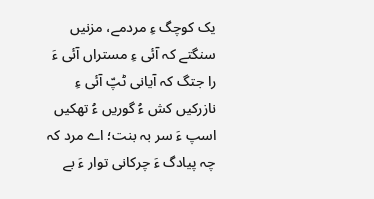یک کوچگ ءِ مردمے، مزنیں سنگتے کہ آئی ءِ مستراں آئی ءَ را جتگ کہ آیانی ٹپّ آئی ءِ نازرکیں کش ءُ گوریں ءُ تھکیں اسپ ءَ سر بہ بنت؛ اے مرد کہ چہ پیادگ ءَ چرکانی توار ءَ بے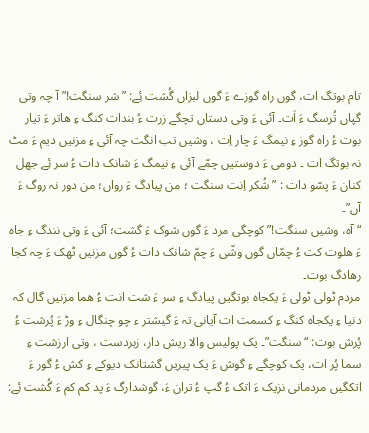تام بوتگ ات، گوں راہ گوزے ءَ گوں لبزاں گُشت ئِے: ” شر سنگت!” آ چہ وتی گپاں تُرسگ ءَ اَت۔ آئی ءَ وتی دستاں تچگے زرت ءُ بندات کنگ ءِ ھاتر ءَ تیار بوت ءُ راہ گوز ءِ نیمگ ءَ چار اِت ، وشیں تب انگت چہ آئی ءِ مزنیں دیم ءَ مٹ نہ بوتگ ات ۔ دومی ءَ دوستیں چمّے آئی ءِ نیمگ ءَ شانک دات ءُ سر ئِے جھل کنان ءَ پسّو دات : ” شُکر اِنت سنگت ؛ من پیادگ ءَ رواں؛ من دور نہ روگ ءَ آں”۔
“آہ، وشیں سنگت!” کوچگی مرد ءَ گوں شوک ءَ گشت؛ آئی ءَ وتی نندگ ءِ جاہ ءَ ھلوت کت ءُ چمّاں گوں وشّی ءَ چمّ شانک دات ءُ گوں مزنیں ٹھک ءَ چہ کجا رھادگ بوت۔
مردم ٹولی ٹولی ءَ یکجاہ بوتگیں پیادگ ءِ سر ءَ شت انت ءُ ھما مزنیں گال کہ دنیا ءِ یکجاہ کنگ ءِ کسمت ات آیانی تہ ءَ گیشتر ء چو چنگال ءِ وڑ ءَ پُرشت ءُ پُرش بوت: “سنگت”۔ یک پولیس والا ریش دار، زبردست ، وتی ارزشت ءِ سما پُر ات، یک کوچگے ءِ گوش ءَ یک پیریں گشتانک دیوکے ءِ کش ءُ گور ءَ اتکگیں مردمانی نزیک ءَ اتک ءُ گپ ءُ تران ءَ، گوشدارگ ءَ پد کم کم ءَ گُشت ئِے: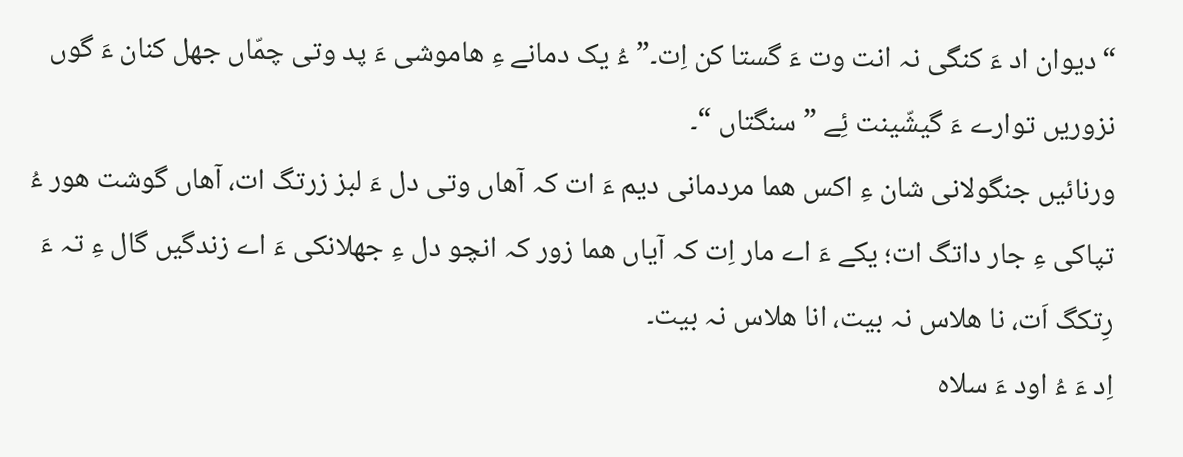“دیوان اد ءَ کنگی نہ انت وت ءَ گستا کن اِت۔” ءُ یک دمانے ءِ ھاموشی ءَ پد وتی چمّاں جھل کنان ءَ گوں نزوریں توارے ءَ گیشّینت ئِے ” سنگتاں “۔
ورنائیں جنگولانی شان ءِ اکس ھما مردمانی دیم ءَ ات کہ آھاں وتی دل ءَ لبز زرتگ ات، آھاں گوشت ھور ءُ تپاکی ءِ جار داتگ ات؛ یکے ءَ اے مار اِت کہ آیاں ھما زور کہ انچو دل ءِ جھلانکی ءَ اے زندگیں گال ءِ تہ ءَ رِتکگ اَت، نا ھلاس نہ بیت، انا ھلاس نہ بیت۔
اِد ءَ ءُ اود ءَ سلاہ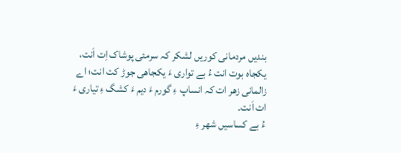بندیں مردمانی کوریں لشکر کہ سرمئی پوشاک اِت اَنت، یکجاہ بوت انت ءُ بے تواری ءَ یکجاھی جوڑ کت انت؛ اے زالمانی زھر ات کہ انساپ ءِ گورم ءَ دیم ءَ کشگ ءِ تیاری ءَ ات اَنت۔
ءُ بے کساسیں شھر ءِ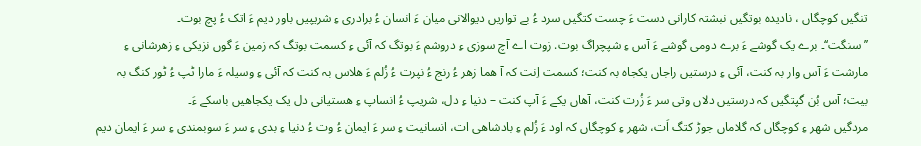تنگیں کوچگاں ، نادیدہ بوتگیں نبشتہ کارانی دست ءَ چست کتگیں سرد ءُ بے تواریں دیوالانی میان ءَ انسان ءُ برادری ءِ شریپیں باور دیم ءَ اتک ءُ پچ بوت۔
’’سنگت‘‘۔ برے یک گوشے ءَ برے دومی گوشے ءَ آس ءِ شپچراگ بوت. زوت اے آچ سوزی ءِ دروشم ءَ بوتگ کہ آئی ءِ کسمت بوتگ کہ زمین ءَ گوں نزیکی ءِ زھرشانی ءِ مارشت ءَ آس وار بہ کنت، آئی ءِ درستیں راجاں یکجاہ بہ کنت؛ کسمت اِنت کہ آ ھما زھر ءُ رنج ءُ نپرت ءُ زُلم ءَ ھلاس بہ کنت کہ آئی ءِ وسیلہ ءَ مارا ٹپ ءُ ٹور کنگ بہ بیت؛ آس بُن گپتگیں کہ درستیں دلاں وتی سر ءَ زُرت کنت، آھاں یکے ءَ آپ کنت – دنیا ءِ دل، شریپ ءُ انساپ ءِ ھستیانی دل یک یکجاھیں باسکے ءَ۔
مردگیں شھر ءِ کوچگاں کہ گلاماں جوڑ کتگ اَت، شھر ءِ کوچگاں کہ اود ءَ زُلم ءِ بادشاھی ات، انسانیت ءِ سر ءَ ایمان ءُ وت ءُ دنیا ءِ بدی ءِ سر ءَ سوبمندی ءِ سر ءَ ایمان دیم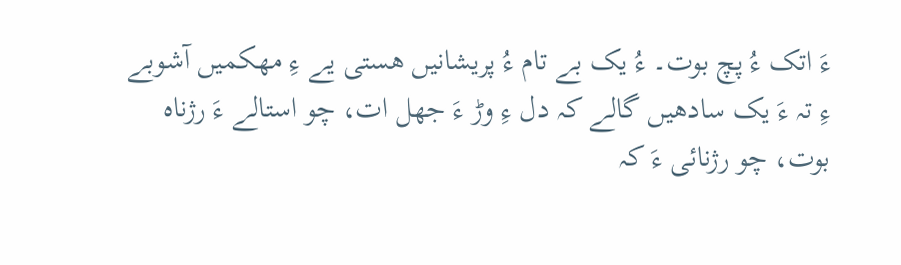ءَ اتک ءُ پچ بوت۔ ءُ یک بے تام ءُ پریشانیں ھستی یے ءِ مھکمیں آشوبے ءِ تہ ءَ یک سادھیں گالے کہ دل ءِ وڑ ءَ جھل ات، چو استالے ءَ رژناہ بوت، چو رژنائی ءَ کہ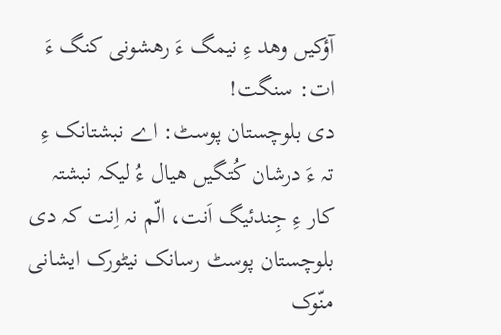آؤکیں وھد ءِ نیمگ ءَ رھشونی کنگ ءَ ات: سنگت!
دی بلوچستان پوسٹ: اے نبشتانک ءِ تہ ءَ درشان کُتگیں ھیال ءُ لیکہ نبشتہ کار ءِ جِندئیگ اَنت، الّم نہ اِنت کہ دی بلوچستان پوسٹ رسانک نیٹورک ایشانی منّوک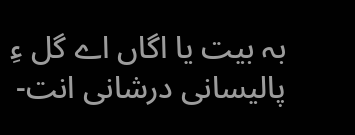بہ بیت یا اگاں اے گل ءِ پالیسانی درشانی انت-